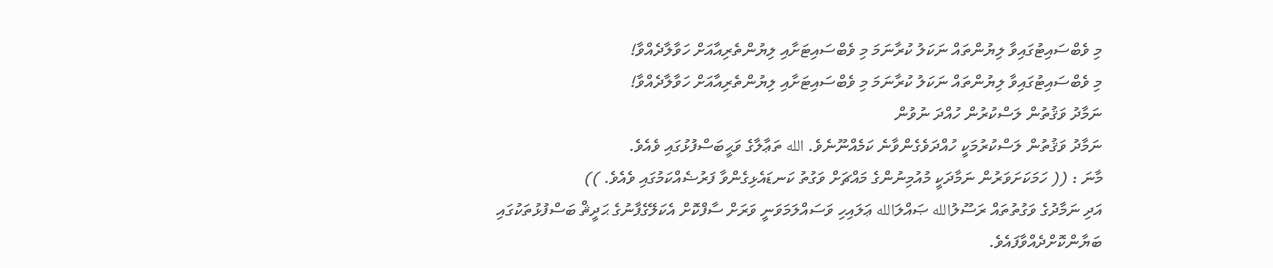މި ވެބްސައިޓުގައިވާ ލިޔުންތައް ނަކަލު ކުރާނަމަ މި ވެބްސައިޓަށާއި ލިޔުންތެރިއާއަށް ހަވާލާދެއްވާ!
މި ވެބްސައިޓުގައިވާ ލިޔުންތައް ނަކަލު ކުރާނަމަ މި ވެބްސައިޓަށާއި ލިޔުންތެރިއާއަށް ހަވާލާދެއްވާ!
ނަމާދު ވަޤުތުން ލަސްކުރުން ހުއްދަ ނުވުން
ނަމާދު ވަޤުތުން ލަސްކުރުމަކީ ހުއްދަވެގެންވާނެ ކަމެއްނޫނެވެ. الله ތަޢާލާގެ ވަޙީބަސްފުޅުގައި ވެއެވެ.
މާނަ : (( ހަމަކަށަވަރުން ނަމާދަކީ މުއުމިނުންގެ މައްޗަށް ވަގުތު ކަނޑައެޅިގެންވާ ފަރުޟެއްކަމުގައި ވެއެވެ. ))
އަދި ނަމާދުގެ ވަގުތުތައް ރަސޫލުالله ޞައްލަالله ޢަލައިހި ވަސައްލަމަވަނީ ވަރަށް ސާފްކޮށް އެކަލޭގެފާނުގެ ޙަދީޘް ބަސްފުޅުތަކުގައި ބަޔާންކޮށްދެއްވާފައެވެ.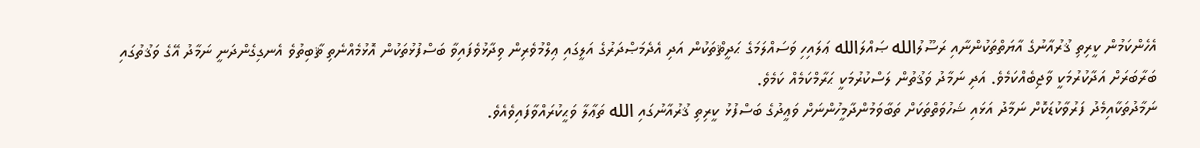އެހެންކަމުން ކީރިތި ޤުރުއާނުގެ އާޔަތްތަކުންނާއި ރަސޫލުالله ޞައްލަالله ޢަލައިހި ވަސައްލަމަގެ ޙަދީޘްތަކުން އަދި އެދެމަޞްދަރުގެ އަލީގައި ޢިލްމުވެރިން ވިދާޅުވެފައިވާ ބަސްފުޅުތަކުން އޮޅުމެއްނެތި ޘާބިތުވެ އެނގިގެންދަނީ ނަމާދު އޭގެ ވަޤުތުގައި ބަރާބަރަށް އަދާކުރުމަކީ ވާޖިބެއްކަމެވެ. އަދި ނަމާދު ވަޤުތުން ލަސްކުރުމަކީ ޙަރާމްކަމެއް ކަމެވެ.
ނަމާދުތަކާއިމެދު ފަރުވާކުޑަކޮށް ނަމާދު އަޅައި ޝަހުވަތްތަކަށް ތަބާވަމުންދާމީހުންނަށް ވަޢީދުގެ ބަސްފުޅު ކީރިތި ޤުރުއާނުގައި الله ތަޢާލާ ވަޙީކުރައްވާފައިވެއެވެ.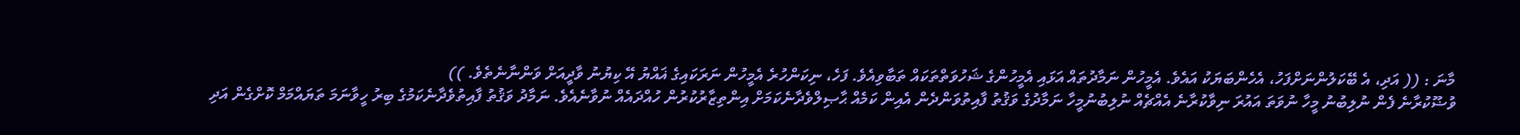މާނަ : (( އަދި، އެ ބޭކަލުންނަށްފަހު، އެހެންބަޔަކު އައެވެ. އެމީހުން ނަމާދުތައް އަޅައި އެމީހުންގެ ޝަހުވަތްތަކައް ތަބާވިއެވެ. ފަހެ، ނިކަންހުރެ އެމީހުން ނަރަކައިގެ ޣައްޔު އޭ ކިޔުނު ވާދީއަށް ވަންނާނެތެވެ. ))
ވުޟޫކުރާނެ ފެން ނުލިބުނު މީހާ ނުވަތަ އައުރަ ނިވާކުރާނެ އެއްޗެއް ނުލިބުނުމީހާ ނަމާދުގެ ވަޤުތު ފާއިތުވަންދެން އެއިން ކަމެއް ޙާޞިލްވެދާނެކަމަށް އިންތިޒާރުކުރުން ހުއްދައެއް ނުވާނެއެވެ. ނަމާދު ވަޤުތު ފާއިތުވެދާނެކަމުގެ ބިރު ހީވާނަމަ ތަޔައްމަމް ކޮށްގެން އަދި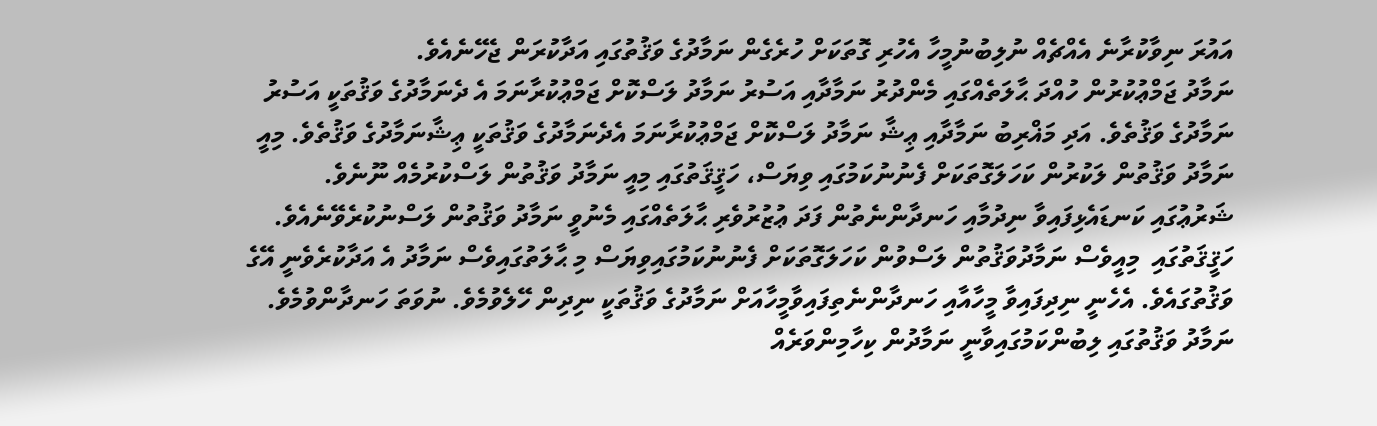އައުރަ ނިވާކުރާނެ އެއްޗެއް ނުލިބުނުމީހާ އެހުރި ގޮތަކަށް ހުރެގެން ނަމާދުގެ ވަޤުތުގައި އަދާކުރަން ޖެހޭނެއެވެ.
ނަމާދު ޖަމްޢުކުރުން ހުއްދަ ޙާލަތެއްގައި މެންދުރު ނަމާދާއި އަސުރު ނަމާދު ލަސްކޮށް ޖަމްޢުކުރާނަމަ އެ ދެނަމާދުގެ ވަޤުތަކީ އަސުރު ނަމާދުގެ ވަޤުތެވެ. އަދި މަޣްރިބު ނަމާދާއި ޢިޝާ ނަމާދު ލަސްކޮށް ޖަމްޢުކުރާނަމަ އެދެނަމާދުގެ ވަޤުތަކީ ޢިޝާނަމާދުގެ ވަޤުތެވެ. މިއީ ނަމާދު ވަޤުތުން ލަކުރުން ކަހަލަގޮތަކަށް ފެނުނުކަމުގައި ވިޔަސް، ހަޤީޤަތުގައި މިއީ ނަމާދު ވަޤުތުން ލަސްކުރުމެއް ނޫނެވެ.
ޝަރުޢުގައި ކަނޑައެޅިފައިވާ ނިދުމާއި ހަނދާންނެތުން ފަދަ ޢުޒުރުވެރި ޙާލަތެއްގައި މެނުވީ ނަމާދު ވަޤުތުން ލަސްނުކުރެވޭނެއެވެ. ހަޤީޤަތުގައި  މިއީވެސް ނަމާދުވަޤުތުން ލަސްވުން ކަހަލަގޮތަކަށް ފެނުނުކަމުގައިވިޔަސް މި ޙާލަތުގައިވެސް ނަމާދު އެ އަދާކުރެވެނީ އޭގެ ވަޤުތުގައެވެ. އެހެނީ ނިދިފައިވާ މީހާއާއި ހަނދާންނެތިފައިވާމީހާއަށް ނަމާދުގެ ވަޤުތަކީ ނިދިން ހޭލެވުމެވެ. ނުވަތަ ހަނދާންވުމެވެ.
ނަމާދު ވަޤުތުގައި ލިބުންކަމުގައިވާނީ ނަމާދުން ކިހާމިންވަރެއް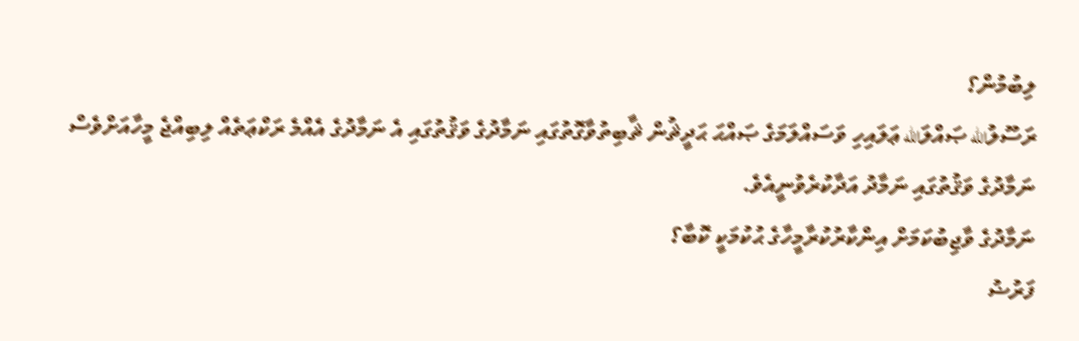ލިބުމުން؟
ރަސޫލުالله ޞައްލަالله ޢަލައިހި ވަސައްލަމަގެ ޞައްޙަ ޙަދީޘުން ޘާބިތުވާގޮތުގައި ނަމާދުގެ ވަޤުތުގައި އެ ނަމާދުގެ އެއްމެ ރަކްޢަތެއް ލިބިއްޖެ މީހާއަށްވެސް ނަމާދުގެ ވަޤުތުގައި ނަމާދު އަދާކުރެވުނީއެވެ.
ނަމާދުގެ ވާޖިބުކަމަށް އިންކާރުކުރާމީހާގެ ޙުކުމަކީ ކޮބާ؟
ފަރުޟު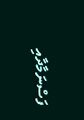ފަސްނަމާދާއި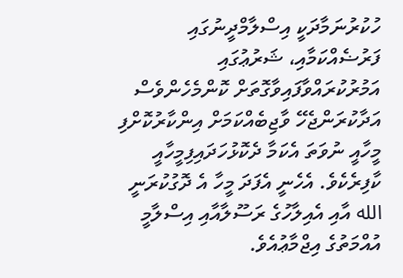ހުކުރުނަމާދަކީ އިސްލާމްދީނުގައި ފަރުޟެއްކަމާއި، ޝަރުޢުގައި އަމުރުކުރައްވާފައިވާގޮތަށް ކޮންމެހެންވެސް އަދާކުރަންޖެހޭ ވާޖިބެއްކަމަށް އިންކާރުކޮށްފި މީހާއީ ނުވަތަ އެކަމާ ދެކޮޅުހަދައިފިމީހާއީ ކާފިރެކެވެ. އެހެނީ އެފަދަ މީހާ އެ ދޮގުކުރަނީ الله އާއި އެއިލާހުގެ ރަސޫލާއާއި އިސްލާމީ އުއްމަތުގެ އިޖްމާޢުއެވެ.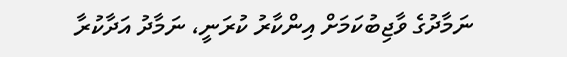ނަމާދުގެ ވާޖިބުކަމަށް އިންކާރު ކުރަނީ، ނަމާދު އަދާކުރާ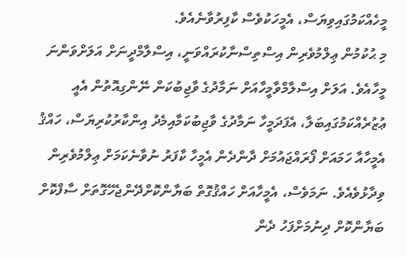މީހެއްކަމުގައިވިޔަސް، އެމީހަކުވެސް ކާފިރުވާނެއެވެ.
މި ޙުކުމުން ޢިލްމުވެރިން އިސްތިސްނާކުރައްވަނީ، އިސްލާމްދީނަށް އަލަށްވަންނަ މީހާއެވެ. އަލަށް އިސްލާމްވާމީހާއަށް ނަމާދުގެ ވާޖިބުކަން ނޭންގިއޮތުން އެއީ ޢުޒުރެއްކަމުގައިބަލާ، އެފަދަމީހާ ނަމާދުގެ ވާޖިބުކަމާއިމެދު އިންކާރުކުރިޔަސް، ހައްޤު އެމީހާއާ ހަމައަށް ފޯރައްޖައުމަށް ދާންދެން އެމީހާ ކާފަރު ނުވާނެކަމަށް ޢިލްމުވެރިން ވިދާޅުވެއެވެ. ނަމަވެސް، އެމީހާއަށް ހައްޤުގޮތް ބަޔާންކޮށްދޭންޖެހޭގޮތަށް ސާފްކޮށް ބަޔާންކޮށް ދިނުމަށްފަހު ދެން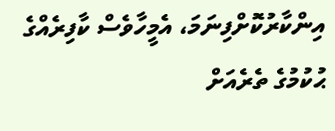އިންކާރުކޮށްފިނަމަ، އެމީހާވެސް ކާފިރެއްގެ ޙުކުމުގެ ތެރެއަށް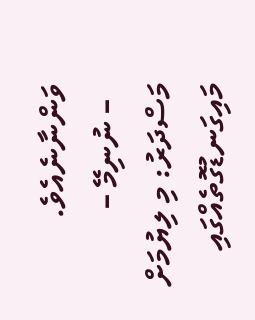ވަންނާނެއެވެ.
  – ނުނިމޭ –
މަސްދަރު: މި ލިޔުމަށް މައިގަނޑުގޮތެއްގައި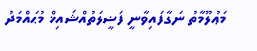މަޢުލޫމާތު ނަގާފައިވާނީ ފަޟީލަތުއްޝައިޚް މުޙައްމަދު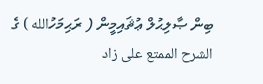ބިން ޞާލިޙުލް ޢުޘައިމީން ( ރަޙިމަހުالله ) ގެ الشرح الممتع على زاد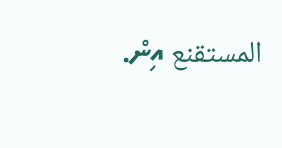المستقنع އިން.